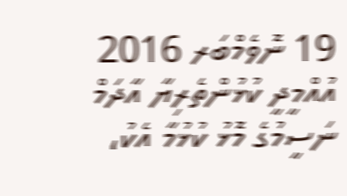19 ނޮވެމްބަރ 2016
އުއްމީދީ ކުޅުންތެރިޔާ އާދަމް ނަސީމުގެ މޮޅު ކުޅުމާ އެކު،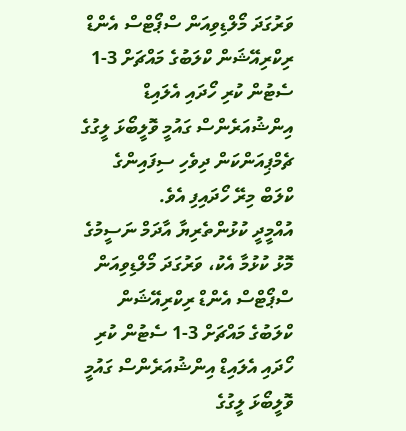ވަރުގަދަ މޯލްޑިވިއަން ސްޕޯޓްސް އެންޑް ރިކްރިއޭޝަން ކްލަބުގެ މައްޗަށް 3-1 ސެޓުން ކުރި ހޯދައި އެލައިޑް އިންޝުއަރެންސް ގައުމީ ވޮލީބޯޅަ ލީގުގެ ޗެމްޕިއަންކަން ދިވެހި ސިފައިންގެ ކްލަބް މިރޭ ހޯދައިފި އެވެ.
އުއްމީދީ ކުޅުންތެރިޔާ އާދަމް ނަސީމުގެ މޮޅު ކުޅުމާ އެކު، ވަރުގަދަ މޯލްޑިވިއަން ސްޕޯޓްސް އެންޑް ރިކްރިއޭޝަން ކްލަބުގެ މައްޗަށް 3-1 ސެޓުން ކުރި ހޯދައި އެލައިޑް އިންޝުއަރެންސް ގައުމީ ވޮލީބޯޅަ ލީގުގެ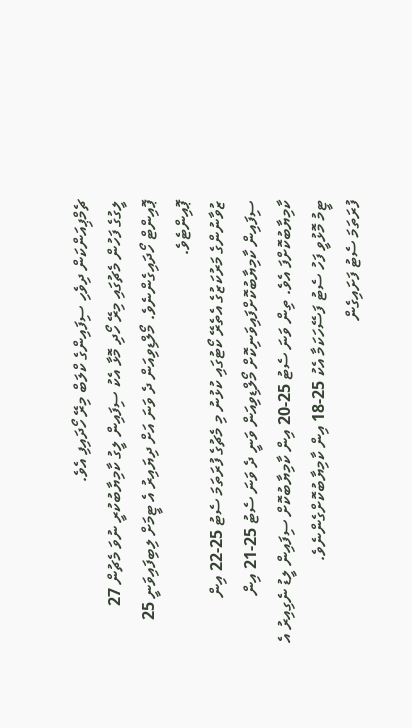ޗެމްޕިއަންކަން ދިވެހި ސިފައިންގެ ކްލަބް މިރޭ ހޯދައިފި އެވެ.
ލީގުގެ ފަހުން މެޗުގައި މިރޭ ހޯދި މޮޅާ އެކު ސިފައިން ލީގު ކާމިޔާބުކުރީ ނުވަ މެޗުން 27 ޕޮއިންޓް ހޯދައިގެންނެވެ. މޯލްޑިވިއަން ދެ ވަނަ އަށް ދިޔައިރު އެ ޓީމަށް ލިބިފައިވަނީ 25 ޕޮއިންޓެވެ.
ޒުވާނުންގެ މަރުކަޒުގެ އެތެރޭ ކޯޓުގައި ކުޅުނު މި މެޗުގެ ފުރަތަމަ ސެޓު 25-22 އިން ސިފައިން ކާމިޔާބުކޮށްފައިވަނިކޮށް މޯލްޑިވިއަން ވަނީ ދެ ވަނަ ސެޓު 25-21 އިން ކާމިޔާބުކޮށްފަ އެވެ. ތިން ވަނަ ސެޓު 25-20 އިން ކާމިޔާބުކޮށް ސިފައިން ލީޑު ނެގިއިރު އެ ޓީމު މޮޅުވީ ފަހު ސެޓު ފަސޭހަކަމާ އެކު 25-18 އިން ކާމިޔާބުކޮށްގެންނެވެ.
ފުރަތަމަ ސެޓު ފަށައިގެން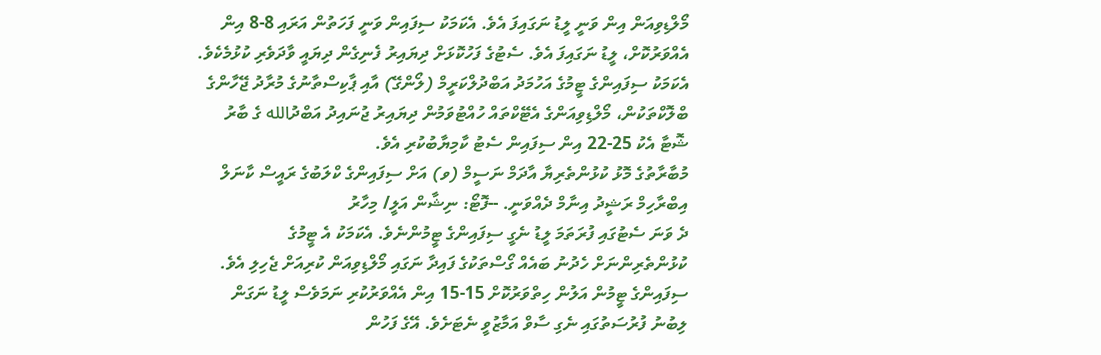މޯލްޑިވިއަން އިން ވަނީ ލީޑު ނަގައިފަ އެވެ. އެކަމަކު ސިފައިން ވަނީ ފަހަތުން އަރައި 8-8 އިން އެއްވަރުކޮށް، ލީޑު ނަގައިފަ އެވެ. ސެޓުގެ ފަހުކޮޅަށް ދިޔައިރު ފެނިގެން ދިޔައީ ވާދަވެރި ކުޅުމެކެވެ. އެކަމަކު ސިފައިންގެ ޓީމުގެ އަހުމަދު އަބްދުލްކަރީމް (ލޯންގޭ) އާއި ޕާކިސްތާނުގެ މުރާދު ޖޭހާންގެ ބްލޮކްތަކުން، މޯލްޑިވިއަންގެ އެޓޭކްތައް ހުއްޓުވަމުން ދިޔައިރު ޖުނައިދު އަބްދުالله ގެ ބާރު ޝޮޓާ އެކު 25-22 އިން ސިފައިން ސެޓު ކާމިޔާބުކުރި އެވެ.
މުބާރާތުގެ މޮޅު ކުޅުންތެރިޔާ އާދަމް ނަސީމް (ވ) އަށް ސިފައިންގެ ކްލަބުގެ ރައީސް ކާނަލް އިބްރާހިމް ރަޝީދު އިނާމް ދެއްވަނީ. --ފޮޓޯ: ނިޝާން އަލީ/ މިހާރު
ދެ ވަނަ ސެޓުގައި ފުރަތަމަ ލީޑު ނެގީ ސިފައިންގެ ޓީމުންނެވެ. އެކަމަކު އެ ޓީމުގެ ކުޅުންތެރިންނަށް ހެދުނު ބައެއް ގޯސްތަކުގެ ފައިދާ ނަގައި މޯލްޑިވިއަން ކުރިއަށް ޖެހިލި އެވެ. ސިފައިންގެ ޓީމުން އަލުން ހިތްވަރުކޮށް 15-15 އިން އެއްވަރުކުރި ނަމަވެސް ލީޑު ނަގަން ލިބުނު ފުރުސަތުގައި ނެގި ސާވް އަމާޒުވީ ނެޓަށެވެ. އޭގެ ފަހުން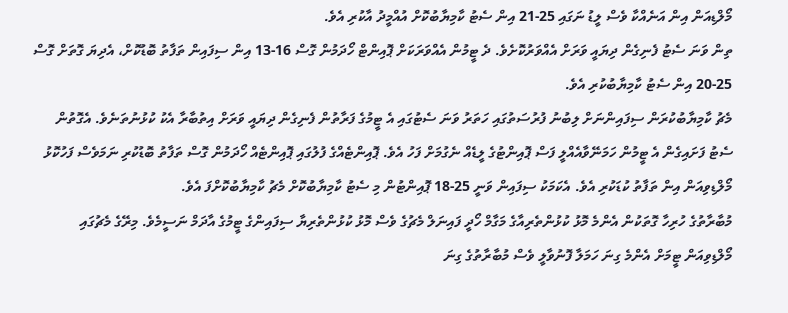މޯލްޑިއަން އިން އަނެއްކާ ވެސް ލީޑު ނަގައި 25-21 އިން ސެޓު ކާމިޔާބުކޮށް އުއްމީދު އާކުރި އެވެ.
ތިން ވަނަ ސެޓު ފެނިގެން ދިޔައީ ވަރަށް އެއްވަރުކޮށެވެ. ދެ ޓީމުން އެއްވަރަކަށް ޕޮއިންޓް ހޯދަމުން ގޮސް 16-13 އިން ސިފައިން ތަފާތު ބޮޑުކޮށް، އެދިޔަ ގޮތަށް ގޮސް 25-20 އިން ސެޓު ކާމިޔާބުކުރި އެވެ.
މެޗު ކާމިޔާބުކުރަން ސިފައިންނަށް ލިބުނު ފުރުސަތުގައި ހަތަރު ވަނަ ސެޓުގައި އެ ޓީމުގެ ފަރާތުން ފެނިގެން ދިޔައީ ވަރަށް އިތުބާރާ އެކު ކުޅުނުތަނެވެ. އެގޮތުން ސެޓު ފަށައިގެން އެ ޓީމުން ހަމަނޭވާއެއްލީ ފަސް ޕޮއިންޓުގެ ލީޑެއް ނެގުމަށް ފަހު އެވެ. ޕޮއިންޓެއްގެ ފުލުގައި ޕޮއިންޓެއް ހޯދަމުން ގޮސް ތަފާތު ބޮޑުކުރި ނަމަވެސް ފަހުކޮޅު މޯލްޑިވިއަން އިން ތަފާތު ކުޑަކުރި އެވެ. އެކަމަކު ސިފައިން ވަނީ 25-18 ޕޮއިންޓުން މި ސެޓު ކާމިޔާބުކޮށް މެޗު ކާމިޔާބުކޮށްފަ އެވެ.
މުބާރާތުގެ ހުރިހާ ގޮތަކުން އެންމެ މޮޅު ކުޅުންތެރިއާގެ މަގާމް ހޯދީ ފައިނަލް މެޗުގެ ވެސް މޮޅު ކުޅުންތެރިޔާ ސިފައިންގެ ޓީމުގެ އާދަމް ނަސީމެވެ. މިރޭގެ މެޗުގައި މޯލްޑިވިއަން ޓީމަށް އެންމެ ގިނަ ހަމަލާ ފޮނުވާލީ ވެސް މުބާރާތުގެ ގިނަ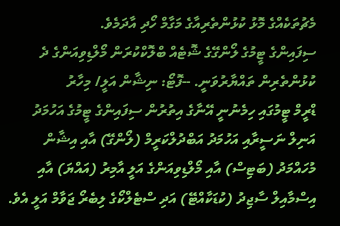މެޗުތަކެއްގެ މޮޅު ކުޅުންތެރިއާގެ މަގާމް ހޯދި އާދަމެވެ.
ސިފައިންގެ ޓީމުގެ ލޯންގޭގެ ޝޮޓެއް ބްލޮކްކުރަން މޯލްޑިވިއަންގެ ދެ ކުޅުންތެރިން ތައްޔާރުވަނީ. --ފޮޓޯ: ނިޝާން އަލީ/ މިހާރު
ޑްރީމް ޓީމުގައި ހިމެނުނީ އޭނާގެ އިތުރުން ސިފައިންގެ ޓީމުގެ އަހުމަދު އަނިލް ނަސީރާއި އަހުމަދު އަބްދުލްކަރީމް (ލޯންގޭ) އާއި އިޝާން މުހައްމަދު (ބަޓިސް) އާއި މޯލްޑިވިއަންގެ އަލީ އާމިރު (އައްޔަ) އާއި އިސްމާއިލް ސާޖިދު (ކުޑަކާއްޓޭ) އަދި ސްޓެލްކޯގެ ލިބެރޯ ޖަވާމް އަލީ އެވެ.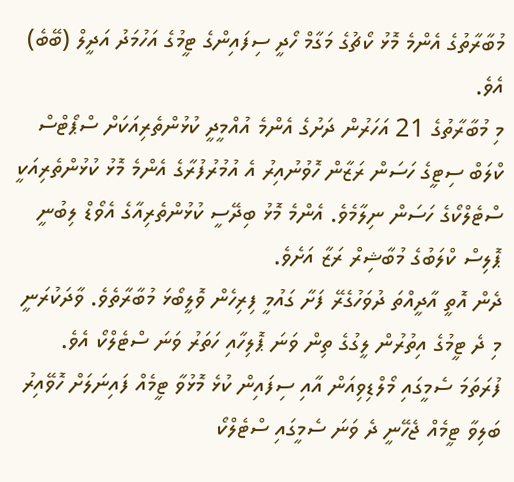މުބާރާތުގެ އެންމެ މޮޅު ކޯޗުގެ މަގާމް ހޯދީ ސިފައިންގެ ޓީމުގެ އަހުމަދު އަދީލް (ބޭބެ) އެވެ.
މި މުބާރާތުގެ 21 އަހަރުން ދަށުގެ އެންމެ އުއްމީދީ ކުޅުންތެރިއަކަށް ސްޕޯޓްސް ކްލަބް ސިޓީގެ ހަސަން ރަޒާން ހޮވުނުއިރު އެ އުމުރުފުރާގެ އެންމެ މޮޅު ކުޅުންތެރިއަކީ ސްޓެލްކޯގެ ހަސަން ނިލާމެވެ. އެންމެ މޮޅު ބިދޭސީ ކުޅުންތެރިއާގެ އެވޯޑް ލިބުނީ ޕޮލިސް ކްލަބުގެ މުބާޝިރް ރަޒާ އަށެވެ.
ދެން އޮތީ އާދީއްތަ ދުވަހުގެރޭ ފަށާ ގައުމީ ފިރިހެން ވޮލީބޯޅަ މުބާރާތެވެ. ވާދަކުރަނީ މި ދެ ޓީމުގެ އިތުރުން ލީގުގެ ތިން ވަނަ ޕޮލިހާއި ހަތަރު ވަނަ ސްޓެލްކޯ އެވެ. ފުރަތަމަ ސެމީގައި މޯލްޑިވިއަން އާއި ސިފައިން ކުޅެ މޮޅުވާ ޓީމެއް ފައިނަލަށް ހޮވޭއިރު ބަލިވާ ޓީމެއް ޖެހޭނީ ދެ ވަނަ ސެމީގައި ސްޓެލްކޯ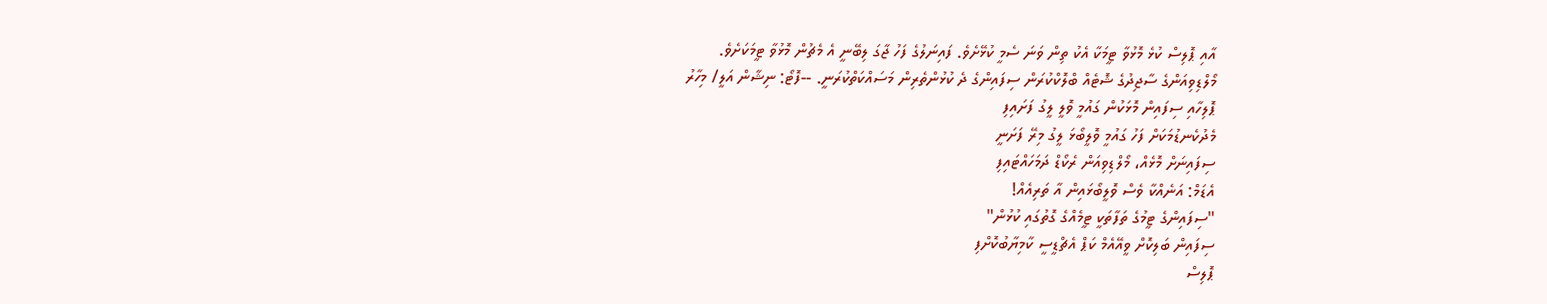އާއި ޕޮލިސް ކުޅެ މޮޅުވާ ޓީމަކާ އެކު ތިން ވަނަ ސެމީ ކުޅޭށެވެ. ފައިނަލުގެ ފަހު ޖާގަ ލިބޭނީ އެ މެޗުން މޮޅުވާ ޓީމަކަށެވެ.
މޯލްޑިވިއަންގެ ސާޖިދުގެ ޝޮޓެއް ބްލޮކްކުރަން ސިފައިންގެ ދެ ކުޅުންތެރިން މަސައްކަތްކުރަނީ. --ފޮޓޯ: ނިޝާން އަލީ/ މިހާރު
ޕޮލިހާއި ސިފައިން މޮޅަކުން ގައުމީ ވޮލީ ލީގު ފަށައިފި
މެދުކެނޑުމަކަށް ފަހު ގައުމީ ވޮލީބޯޅަ ލީގު މިރޭ ފަށަނީ
ސިފައިނަށް މޮޅެއް، މޯލްޑިވިއަން ރެކޯޑް ދަމަހައްޓައިފި
އެޑަމް: އަނެއްކާ ވެސް ވޮލީބޯޅައިން އާ ތަރިއެއް!
"ސިފައިންގެ ޓީމުގެ ތަފާތަކީ ޓީމެއްގެ ގޮތުގައި ކުޅުން"
ސިފައިން ބަލިކޮށް ވީއޭއެމް ކަޕް އެޗްޑީސީ ކާމިޔާބުކޮށްފި
ޕޮލިސް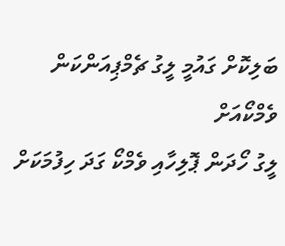ބަލިކޮށް ގައުމީ ލީގު ޗެމްޕިއަންކަން ވެމްކޯއަށް
ލީގު ހޯދަން ޕޮލިހާއި ވެމްކޯ ގަދަ ހިފުމަކަށް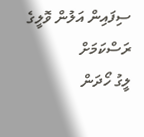ސިފައިން އަލުން ވޮލީގެ ރަސްކަމަށް
ލީގު ހޯދަން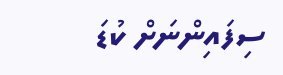ސިފައިންނަށް ކުޑަ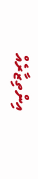އިންތިޒާރެއް